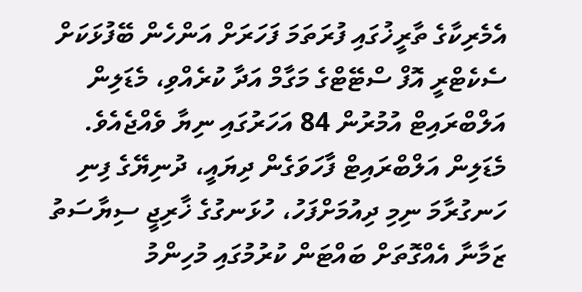އެމެރިކާގެ ތާރީޚުގައި ފުރަތަމަ ފަހަރަށް އަންހެން ބޭފުޅަކަށް ސެކެޓްރީ އޮފް ސްޓޭޓްގެ މަގާމް އަދާ ކުރެއްވި، މެޑަލިން އަލްބްރައިޓް އުމުރުން 84 އަހަރުގައި ނިޔާ ވެއްޖެއެވެ. މެޑަލިން އަލްބްރައިޓް ފާހަވަގެން ދިޔައީ، ދުނިޔޭގެ ފިނި ހަނގުރާމަ ނިމި ދިއުމަށްފަހު، ހުޅަނގުގެ ޚާރިޖީ ސިޔާސަތު ޒަމާނާ އެއްގޮތަށް ބައްޓަން ކުރުމުގައި މުހިންމު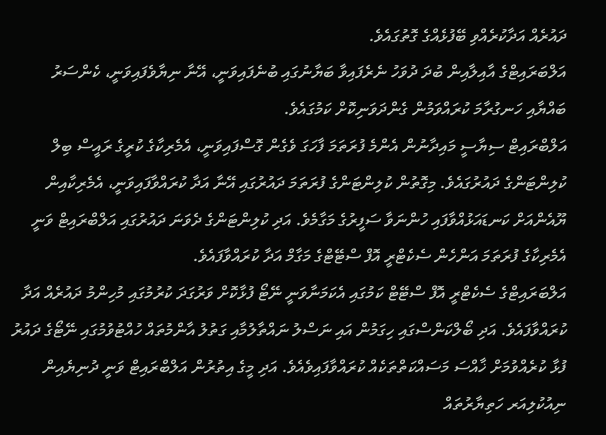ދައުރެއް އަދާކުރެއްވި ބޭފުޅެއްގެ ގޮތުގައެވެ.
އަލްބަރައިޓްގެ އާއިލާއިން ބުދަ ދުވަހު ނެރެފައިވާ ބަޔާނުގައި ބުނެފައިވަނީ، އޭނާ ނިޔާވެފައިވަނީ، ކެންސަރު ބައްޔާއި ހަނގުރާމަ ކުރައްވަމުން ގެންދަވަނިކޮށް ކަމުގައެވެ.
އަލްބްރައިޓް ސިޔާސީ މައިދާނުން އެންމެ ފުރަތަމަ ފާހަގަ ވެގެން ގޮސްފައިވަނީ، އެމެރިކާގެ ކުރީގެ ރައީސް ބިލް ކުލިންޓަންގެ ދައުރުގައެވެ. މިގޮތުން ކުލިންޓަންގެ ފުރަތަމަ ދައުރުގައި އޭނާ އަދާ ކުރައްވާފައިވަނީ، އެމެރިކާއިން ޔޫއެންއަށް ކަނޑައަޅުއްވާފައި ހުންނަވާ ސަފީރުގެ މަގާމެވެ. އަދި ކުލިންޓަންގެ ދެވަނަ ދައުރުގައި އަލްބްރައިޓް ވަނީ އެމެރިކާގެ ފުރަތަމަ އަންހެން ސެކެޓްރީ އޮފް ސްޓޭޓްގެ މަގާމް އަދާ ކުރައްވާފައެވެ.
އަލްބަރައިޓްގެ ސެކެޓްރީ އޮފް ސްޓޭޓް ކަމުގައި އެކަމަނާވަނީ ނޭޓޯ ފުޅާކޮށް ވަރުގަދަ ކުރުމުގައި މުހިންމު ދައުރެއް އަދާ ކުރައްވާފައެވެ. އަދި ބޯލްކަންސްގައި ހިގަމުން އައި ނަސްލު ނައްތާލުމާއި ގަތުލު އާންމުތައް ހުއްޓުވުމުގައި ނޭޓޯގެ ދައުރު ފުޅާ ކުރެއްވުމަށް ޚާއްސަ މަސައްކަތްތަކެއް ކުރައްވާފައިވެއެވެ. އަދި މީގެ އިތުރުން އަލްބްރައިޓް ވަނީ ދުނިޔެއިން ނިއުކުލިއަރ ހަތިޔާރުތައް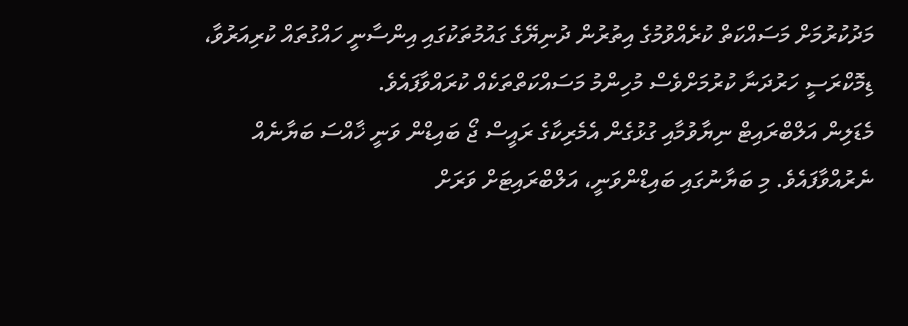މަދުކުރުމަށް މަސައްކަތް ކުރެއްވުމުގެ އިތުރުން ދުނިޔޭގެ ގައުމުތަކުގައި އިންސާނީ ހައްގުތައް ކުރިއަރުވާ، ޑިމޮކްރަސީ ހަރުދަނާ ކުރުމަށްވެސް މުހިންމު މަސައްކަތްތަކެއް ކުރައްވާފައެވެ.
މެޑަލިން އަލްބްރައިޓް ނިޔާވުމާއި ގުޅުގެން އެމެރިކާގެ ރައީސް ޖޯ ބައިޑްން ވަނީ ޚާއްސަ ބަޔާނެއް ނެރުއްވާފައެވެ. މި ބަޔާނުގައި ބައިޑްންވަނީ، އަލްބްރައިޓަށް ވަރަށް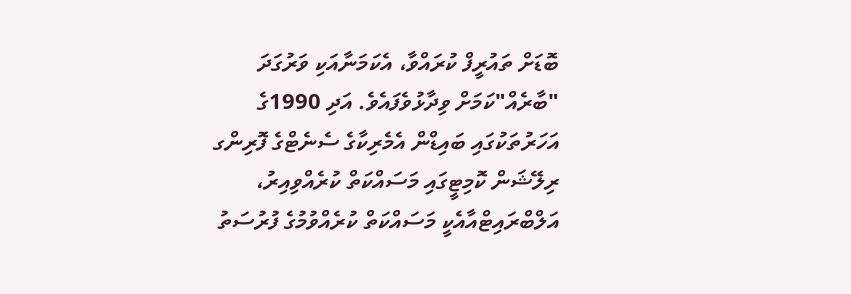ބޮޑަށް ތައުރީފް ކުރައްވާ، އެކަމަނާއަކި ވަރުގަދަ "ބާރެއް"ކަމަށް ވިދާޅުވެފައެވެ. އަދި 1990ގެ އަހަރުތަކުގައި ބައިޑްން އެމެރިކާގެ ސެނެޓްގެ ފޮރިންގ ރިލޭޝަން ކޮމިޓީގައި މަސައްކަތް ކުރެއްވިއިރު، އަލްބްރައިޓްއާއެކީ މަސައްކަތް ކުރެއްވުމުގެ ފުރުސަތު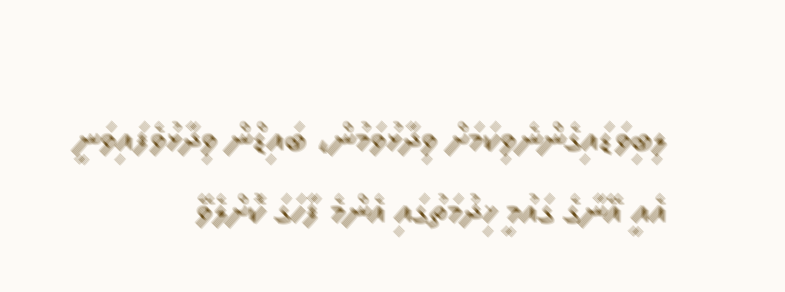ލިބިވަޑައިގެންނެވިކަމަށް ވިދާޅުވަމުން، ބައިޑްން ވިދާޅުވެފައިވަނީ އެއީ އޭނާގެ ގައުމީ ޚިދުމަތުގައި އެންމެ ފާހަގަ ކޮށްލެވޭ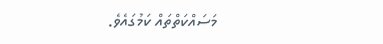މަސައްކަތްތައް ކަމުގައެވެ.